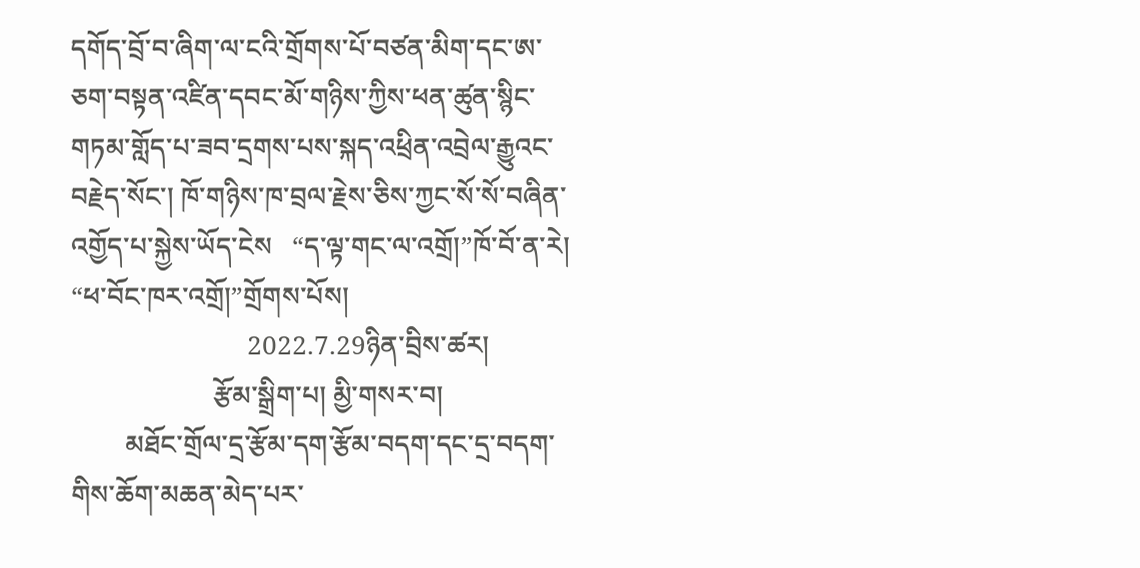དགོད་བྲོ་བ་ཞིག་ལ་ངའི་གྲོགས་པོ་བཙན་མིག་དང་ཨ་ཅག་བསྟན་འཛིན་དབང་མོ་གཉིས་ཀྱིས་ཕན་ཚུན་སྙིང་གཏམ་གློད་པ་ཟབ་དྲགས་པས་སྐད་འཕྲིན་འབྲེལ་རྒྱུའང་བརྗེད་སོང་། ཁོ་གཉིས་ཁ་བྲལ་རྗེས་ཅིས་ཀྱང་སོ་སོ་བཞིན་འགྱོད་པ་སྐྱེས་ཡོད་ངེས   “ད་ལྟ་གང་ལ་འགྲོ།”ཁོ་བོ་ན་རེ།
“ཕ་བོང་ཁར་འགྲོ།”གྲོགས་པོས།
                          2022.7.29ཉིན་བྲིས་ཚར།
                     རྩོམ་སྒྲིག་པ། མྱི་གསར་བ།
        མཐོང་གྲོལ་དྲ་རྩོམ་དག་རྩོམ་བདག་དང་དྲ་བདག་གིས་ཆོག་མཆན་མེད་པར་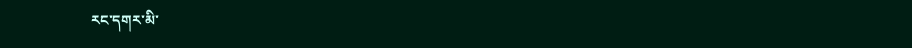རང་དགར་མི་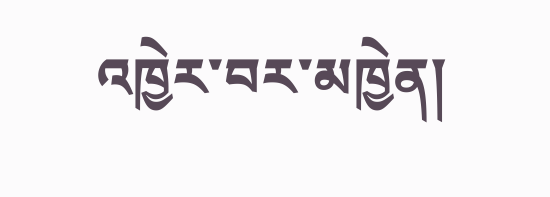འཁྱེར་བར་མཁྱེན།